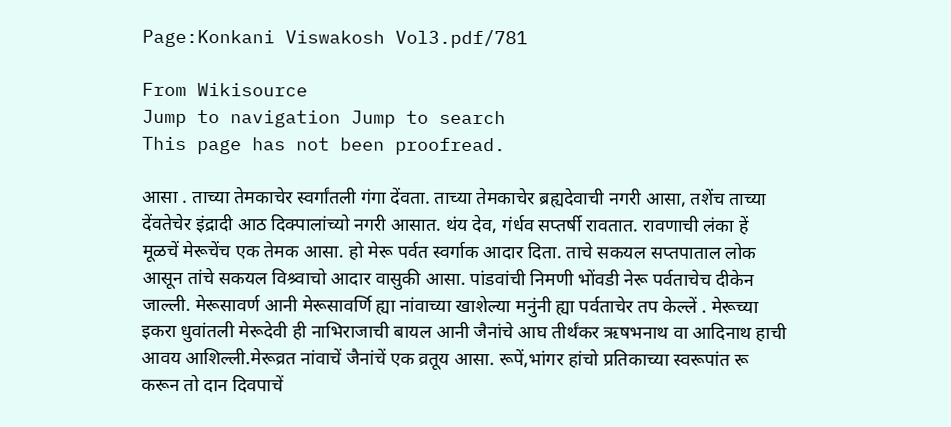Page:Konkani Viswakosh Vol3.pdf/781

From Wikisource
Jump to navigation Jump to search
This page has not been proofread.

आसा . ताच्या तेमकाचेर स्वर्गांतली गंगा देंवता. ताच्या तेमकाचेर ब्रह्यदेवाची नगरी आसा, तशेंच ताच्या देंवतेचेर इंद्रादी आठ दिक्पालांच्यो नगरी आसात. थंय देव, गंर्धव सप्तर्षी रावतात. रावणाची लंका हें मूळचें मेरूचेंच एक तेमक आसा. हो मेरू पर्वत स्वर्गाक आदार दिता. ताचे सकयल सप्तपाताल लोक आसून तांचे सकयल विश्र्वाचो आदार वासुकी आसा. पांडवांची निमणी भोंवडी नेरू पर्वताचेच दीकेन जाल्ली. मेरूसावर्ण आनी मेरूसावर्णि ह्या नांवाच्या खाशेल्या मनुंनी ह्या पर्वताचेर तप केल्लें . मेरूच्या इकरा धुवांतली मेरूदेवी ही नाभिराजाची बायल आनी जैनांचे आघ तीर्थंकर ऋषभनाथ वा आदिनाथ हाची आवय आशिल्ली.मेरूव्रत नांवाचें जैनांचें एक व्रतूय आसा. रूपें,भांगर हांचो प्रतिकाच्या स्वरूपांत रू करून तो दान दिवपाचें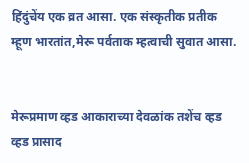हिंदुंचेंय एक व्रत आसा. एक संस्कृतीक प्रतीक म्हूण भारतांत,मेरू पर्वताक म्हत्वाची सुवात आसा.


मेरूप्रमाण व्हड आकाराच्या देवळांक तशेंच व्हड व्हड प्रासाद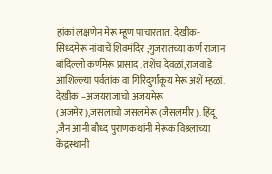हांकां लक्षणेन मेरू म्हूण पाचारतात. देखीक- सिध्दमेरू नांवाचें शिवमंदिर ;गुजरातच्या कर्ण राजान बांदिल्लो कर्णमेरू प्रासाद .तशेंच देवळां,राजवाडे आशिल्ल्या पर्वतांक वा गिरिदुर्गांकूय मेरू अशें म्हळां. देखीक –अजयराजाचो अजयमेरू (अजमेर),जसलाचो जसलमेरू (जैसलमीर). हिंदू ,जैन आनी बौध्द पुराणकथांनी मेरूक विश्र्लाच्या केंद्रस्थानी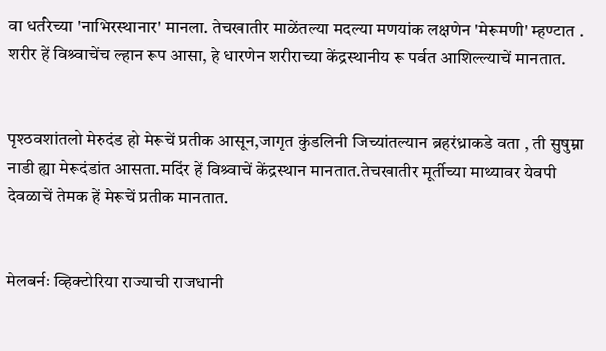वा धर्तरेच्या 'नाभिरस्थानार' मानला. तेचखातीर माळेंतल्या मदल्या मणयांक लक्षणेन 'मेरूमणी' म्हण्टात . शरीर हें विश्र्वाचेंच ल्हान रूप आसा, हे धारणेन शरीराच्या केंद्रस्थानीय रू पर्वत आशिल्ल्याचें मानतात.


पृश्ठवशांतलो मेरुदंड हो मेरूचें प्रतीक आसून,जागृत कुंडलिनी जिच्यांतल्यान ब्रहरंध्राकडे वता , ती सुषुम्ना नाडी ह्या मेरूदंडांत आसता.मदिंर हें विश्र्वाचें केंद्रस्थान मानतात.तेचखातीर मूर्तीच्या माथ्यावर येवपी देवळाचें तेमक हें मेरूचें प्रतीक मानतात.


मेलबर्नः व्हिक्टोरिया राज्याची राजधानी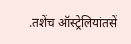.तशेंच ऑस्ट्रेलियांतसें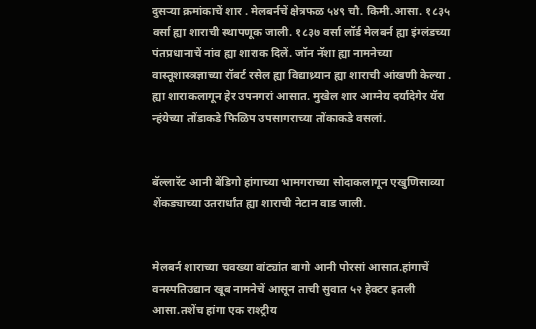दुसऱ्या क्रमांकाचें शार . मेलबर्नचें क्षेत्रफळ ५४९ चौ. किमी.आसा. १८३५ वर्सा ह्या शाराची स्थापणूक जाली. १८३७ वर्सा लॉर्ड मेलबर्न ह्या इंग्लंडच्या पंतप्रधानाचें नांव ह्या शाराक दिलें. जॉन नॅशा ह्या नामनेच्या वास्तूशास्त्रज्ञाच्या रॉबर्ट रसेल ह्या विद्याथ्र्यान ह्या शाराची आंखणी केल्या . ह्या शाराकलागून हेर उपनगरां आसात. मुखेल शार आग्नेय दर्यादेगेर यॅरा न्हंयेच्या तोंडाकडे फिळिप उपसागराच्या तोंकाकडे वसलां.


बॅल्लारॅट आनी बेंडिगो हांगाच्या भामगराच्या सोदाकलागून एखुणिसाव्या शेंकड्याच्या उतरार्धांत ह्या शाराची नेटान वाड जाली.


मेलबर्न शाराच्या चवख्या वांट्यांत बागो आनी पोरसां आसात.हांगाचें वनस्पतिउद्यान खूब नामनेचें आसून ताची सुवात ५२ हेक्टर इतली आसा.तशेंच हांगा एक राश्ट्रीय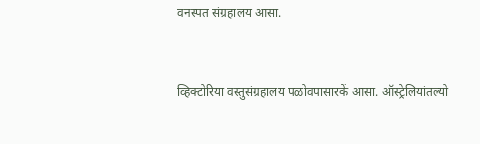वनस्पत संग्रहालय आसा.


व्हिक्टोरिया वस्तुसंग्रहालय पळोवपासारकें आसा. ऑस्ट्रेलियांतल्यो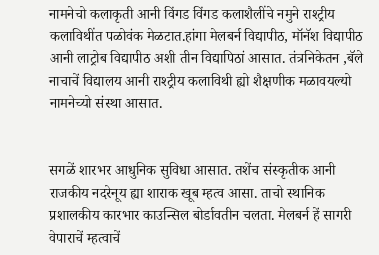नामनेचो कलाकृती आनी विंगड विंगड कलाशैलींचे नमुने राश्ट्रीय कलाविथींत पळोवंक मेळटात.हांगा मेलबर्न विद्यापीठ, मॉनॅश विद्यापीठ आनी लाट्रोब विद्यापीठ अशी तीन विद्यापिठां आसात. तंत्रनिकेतन ,बॅले नाचाचें विद्यालय आनी राश्ट्रीय कलाविथी ह्यो शैक्षणीक मळावयल्यो नामनेच्यो संस्था आसात.


सगळें शारभर आधुनिक सुविधा आसात. तशेंच संस्कृतीक आनी राजकीय नदरेनूय ह्या शाराक खूब म्हत्व आसा. ताचो स्थानिक प्रशालकीय कारभार काउन्सिल बोर्डावतीन चलता. मेलबर्न हें सागरी वेपाराचें म्हत्वाचें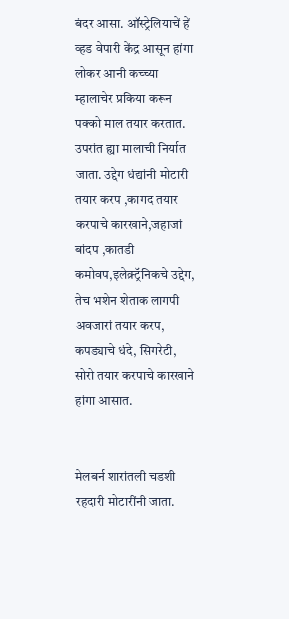बंदर आसा. ऑस्ट्रेलियाचें हें व्हड वेपारी केंद्र आसून हांगा लोकर आनी कच्च्या म्हालाचेर प्रकिया करून पक्को माल तयार करतात. उपरांत ह्या मालाची निर्यात जाता. उद्देग धंद्यांनी मोटारी तयार करप ,कागद तयार करपाचे कारखाने,जहाजां बांदप ,कातडी कमोवप,इलेक्र्ट्रॅनिकचे उद्देग, तेच भशेन शेताक लागपी अवजारां तयार करप, कपड्याचे धंदे, सिगरेटी, सोरो तयार करपाचे कारखाने हांगा आसात.


मेलबर्न शारांतली चडशी रहदारी मोटारींनी जाता.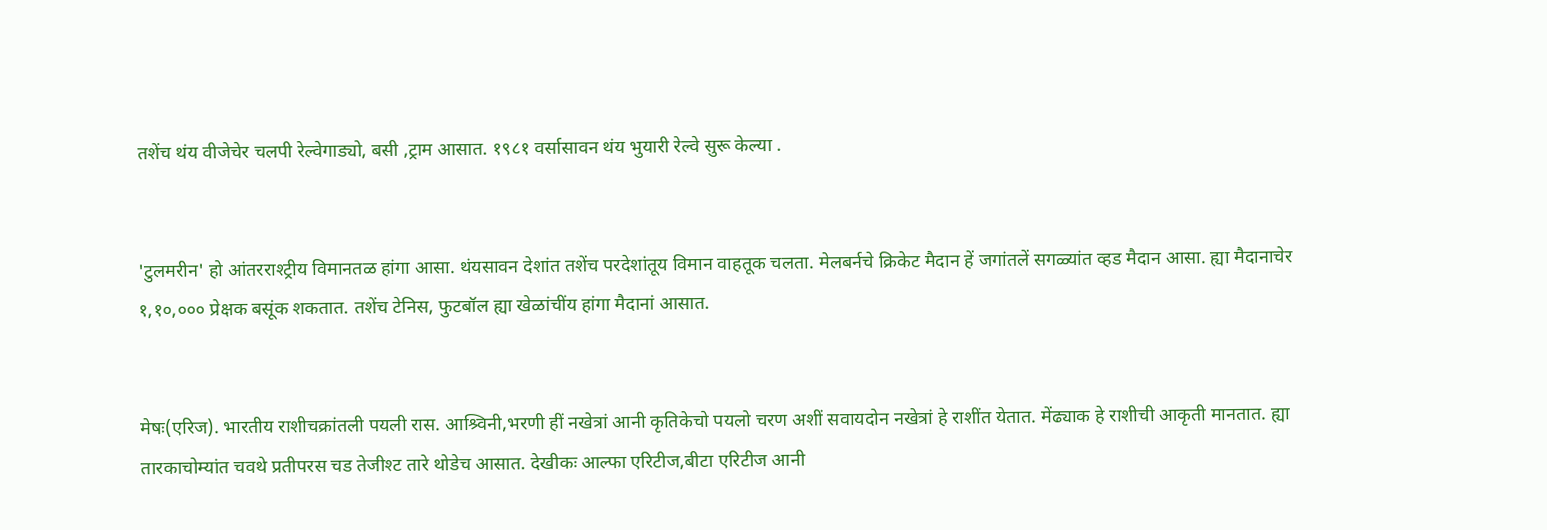तशेंच थंय वीजेचेर चलपी रेल्वेगाड्यो, बसी ,ट्राम आसात. १९८१ वर्सासावन थंय भुयारी रेल्वे सुरू केल्या .


'टुलमरीन' हो आंतरराश्ट्रीय विमानतळ हांगा आसा. थंयसावन देशांत तशेंच परदेशांतूय विमान वाहतूक चलता. मेलबर्नचे क्रिकेट मैदान हें जगांतलें सगळ्यांत व्हड मैदान आसा. ह्या मैदानाचेर १,१०,००० प्रेक्षक बसूंक शकतात. तशेंच टेनिस, फुटबॉल ह्या खेळांचींय हांगा मैदानां आसात.


मेषः(एरिज). भारतीय राशीचक्रांतली पयली रास. आश्र्विनी,भरणी हीं नखेत्रां आनी कृतिकेचो पयलो चरण अशीं सवायदोन नखेत्रां हे राशींत येतात. मेंढ्याक हे राशीची आकृती मानतात. ह्या तारकाचोम्यांत चवथे प्रतीपरस चड तेजीश्ट तारे थोडेच आसात. देखीकः आल्फा एरिटीज,बीटा एरिटीज आनी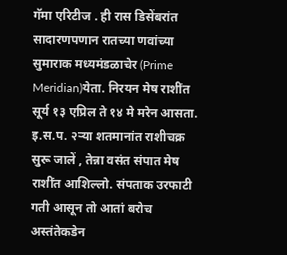गॅमा एरिटीज . ही रास डिसेंबरांत सादारणपणान रातच्या णवांच्या सुमाराक मध्यमंडळाचेर (Prime Meridian)येता. निरयन मेष राशींत सूर्य १३ एप्रिल ते १४ मे मरेन आसता. इ.स.प. २ऱ्या शतमानांत राशीचक्र सुरू जालें , तेन्ना वसंत संपात मेष राशींत आशिल्लो. संपताक उरफाटी गती आसून तो आतां बरोच अस्तंतेकडेन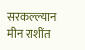सरकल्ल्यान मीन राशींत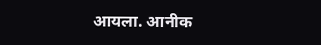आयला. आनीक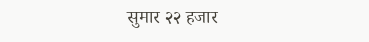सुमार २२ हजार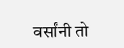वर्सांनी तो